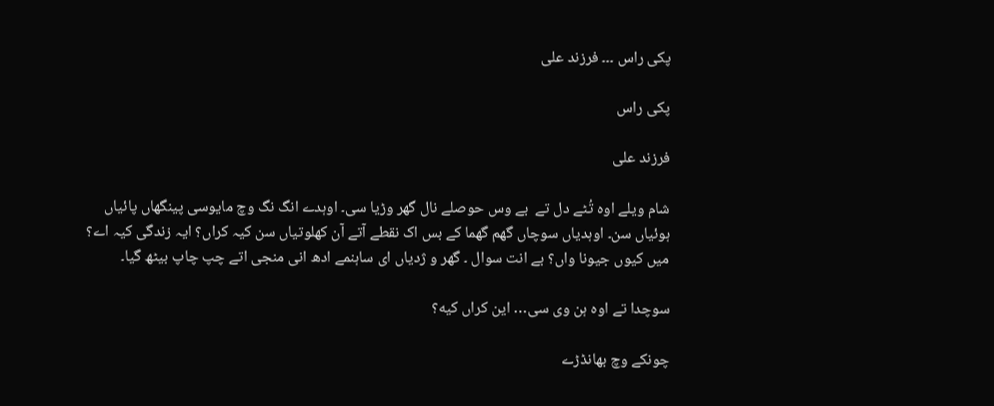پکی راس ۔۔۔ فرزند علی

پکی راس

فرزند علی

شام ویلے اوہ تُٹے دل تے  بے وس حوصلے نال گھر وڑیا سی۔ اوہدے انگ نگ وچ مایوسی پینگھاں پائیاں ہوئیاں سن۔ اوہدیاں سوچاں گھم گھما کے بس اک نقطے آتے آن کھلوتیاں سن کیہ کراں؟ ایہ زندگی کیہ اے؟ میں کیوں جیونا واں؟ بے انت سوال ۔ گھر و ژدیاں ای ساہنمے ادھ انی منجی اتے چپ چاپ بیٹھ گیا۔

سوچدا تے اوہ ہن وی سی… این کراں کیه؟

چونکے وچ بھانڈڑے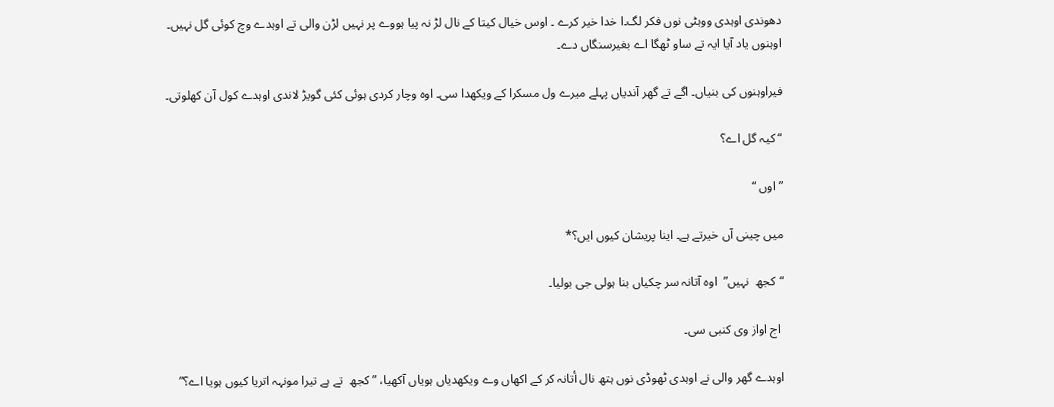دھوندی اوہدی ووہٹی نوں فکر لگ۔ا خدا خیر کرے ۔ اوس خیال کیتا کے نال لڑ نہ پیا ہووے پر نہیں لڑن والی تے اوہدے وچ کوئی گل نہیں۔ اوہنوں یاد آیا ایہ تے ساو ٹھگا اے بغیرسنگاں دے۔

فيراوہنوں کی بنیاں۔ اگے تے گھر آندیاں پہلے میرے ول مسکرا کے ویکھدا سی۔ اوہ وچار کردی ہوئی کئی گویڑ لاندی اوہدے کول آن کھلوتی۔

“کیہ گل اے؟

” اوں “

میں چینی آں خیرتے ہے۔ اینا پریشان کیوں ایں؟*

“کجھ  نہیں”  اوہ آتانہ سر چکیاں بنا ہولی جی بولیا۔

 اج اواز وی کنبی سی۔

اوہدے گھر والی نے اوہدی ٹھوڈی نوں ہتھ نال أتانہ کر کے اکھاں وے ویکھدیاں ہویاں آکھیا، ” کجھ  تے ہے تیرا مونہہ اتریا کیوں ہویا اے؟”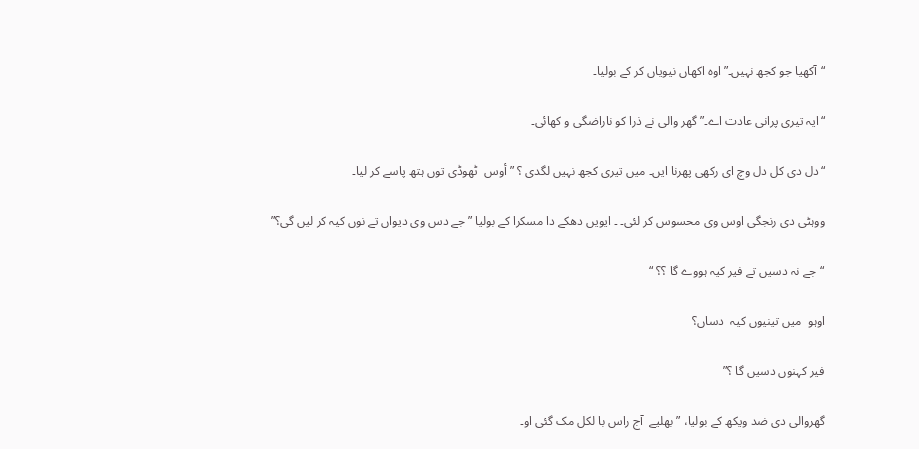“آکھیا جو کجھ نہیں۔” اوہ اکھاں نیویاں کر کے بولیا۔

“ایہ تیری پرانی عادت اے۔” گھر والی نے ذرا کو ناراضگی و کھائی۔

“دل دی کل دل وچ ای رکھی پھرنا ایں۔ میں تیری کجھ نہیں لگدی ؟ ” أوس  ٹھوڈی توں ہتھ پاسے کر لیا۔

ووہٹی دی رنجگی اوس وی محسوس کر لئی۔ ۔ ایویں دھکے دا مسکرا کے بولیا ” جے دس وی دیواں تے نوں کیہ کر لیں گی؟”

“جے نہ دسیں تے فیر کیہ ہووے گا ؟؟ “

اوہو  میں تینیوں کیہ  دساں؟

فیر کہنوں دسیں گا ؟”

گھروالی دی ضد ویکھ کے بولیا، ” بھلیے  آج راس با لکل مک گئی او۔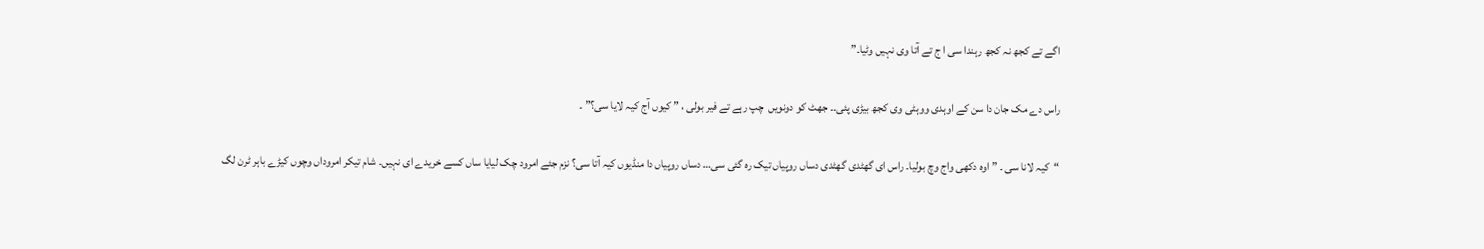اگے تے کجھ نہ کجھ رہندا سی ا ج تے آتا وی نہیں وٹیا۔”

راس دے مک جان دا سن کے اوہدی ووہٹی وی کجھ بیڑی پئی۔۔ جھٹ کو دونویں  چپ رہے تے فیر بولی ، ” کیوں آج کیہ لایا سی؟” ۔

“کیہ لانا سی ۔ ” اوہ دکھی واج وچ بولیا۔ راس ای گھٹدی گھٹدی دساں روپیاں تیک رہ گئی سی… دساں روپیاں دا منڈیوں کیہ آتا سی؟ نزم جئے امرود چک لیایا ساں کسے خریدے ای نہیں۔ شام تیکر امروداں وچوں کیڑے باہر ٹرن لگ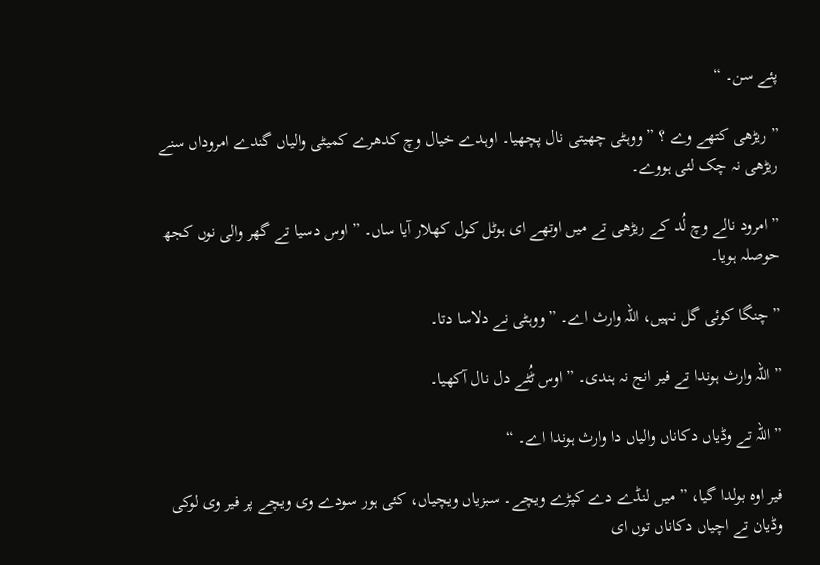پئے سن۔ “

” ریڑھی کتھے وے ؟ ” ووہٹی چھیتی نال پچھیا۔ اوہدے خیال وچ کدھرے کمیٹی والیاں گندے امروداں سنے ریڑھی نہ چک لئی ہووے۔

” امرود نالے وچ لُد کے ریڑھی تے میں اوتھے ای ہوٹل کول کھلار آیا ساں۔ ” اوس دسیا تے گھر والی نوں کجھ حوصلہ ہویا۔

” چنگا کوئی گل نہیں، اللہ وارث اے۔ ” ووہٹی نے دلاسا دتا۔

” اللہ وارث ہوندا تے فیر انج نہ ہندی۔ ” اوس ٹُٹے دل نال آکھیا۔

” اللہ تے وڈیاں دکاناں والیاں دا وارث ہوندا اے۔ “

فیر اوہ بولدا گیا، ” میں لنڈے دے کپڑے ویچے۔ سبزیاں ویچیاں، کئی ہور سودے وی ویچے پر فیر وی لوکی وڈیان تے اچیاں دکاناں توں ای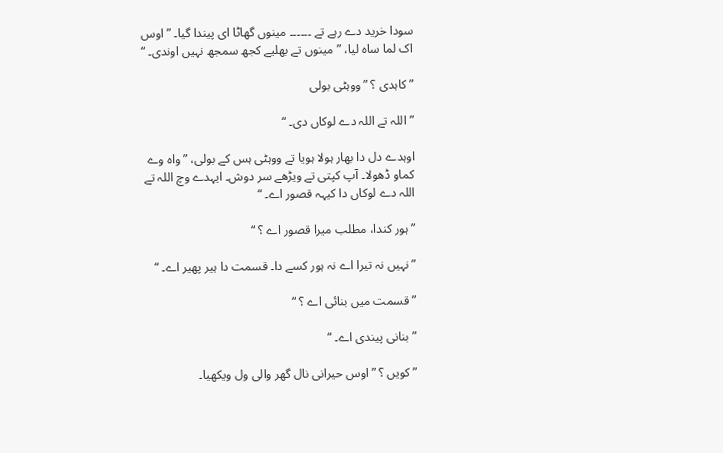سودا خرید دے رہے تے ۔۔۔۔۔۔ مینوں گھاٹا ای پیندا گیا۔ ” اوس اک لما ساہ لیا، ” مینوں تے بھلیے کجھ سمجھ نہیں اوندی۔ “

” کاہدی ؟ ” ووہٹی بولی

” اللہ تے اللہ دے لوکاں دی۔ “

اوہدے دل دا بھار ہولا ہویا تے ووہٹی ہس کے بولی، ” واہ وے کماو ڈھولا۔ آپ کپتی تے ویڑھے سر دوش۔ ایہدے وچ اللہ تے اللہ دے لوکاں دا کیہہ قصور اے۔ “

” ہور کندا، مطلب میرا قصور اے ؟ “

” نہیں نہ تیرا اے نہ ہور کسے دا۔ قسمت دا ہیر پھیر اے۔ “

” قسمت میں بنائی اے ؟ “

” بنانی پیندی اے۔ “

” کویں ؟ ” اوس حیرانی نال گھر والی ول ویکھیا۔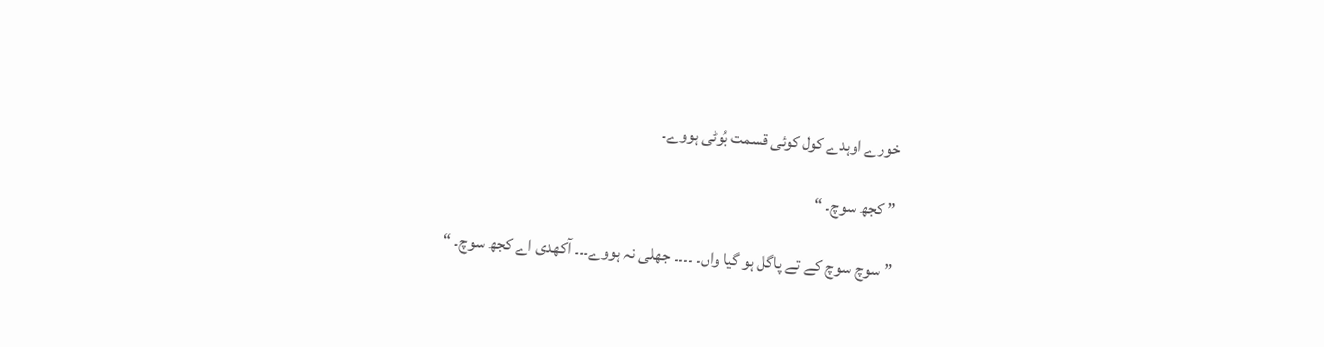خورے اوہدے کول کوئی قسمت بُوٹی ہووے۔

” کجھ سوچ۔ “

” سوچ سوچ کے تے پاگل ہو گیا واں۔ ۔۔۔۔ جھلی نہ ہووے۔۔۔ آکھدی اے کجھ سوچ۔ “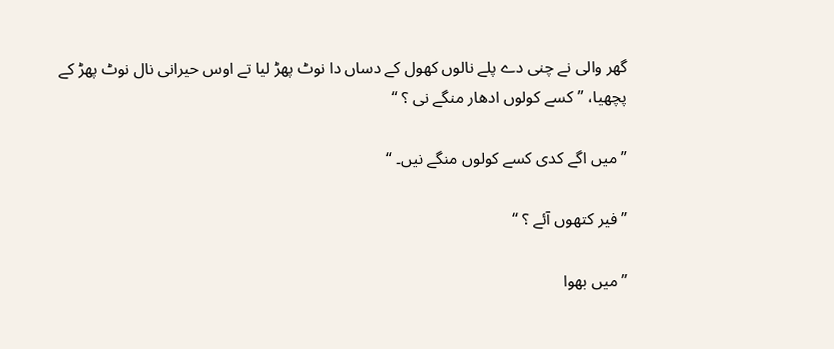گھر والی نے چنی دے پلے نالوں کھول کے دساں دا نوٹ پھڑ لیا تے اوس حیرانی نال نوٹ پھڑ کے پچھیا، ” کسے کولوں ادھار منگے نی ؟ “

” میں اگے کدی کسے کولوں منگے نیں۔ “

” فیر کتھوں آئے ؟ “

” میں بھوا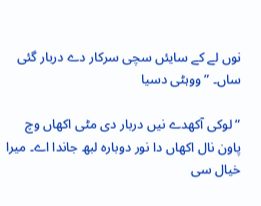نوں لے کے سایئں سچی سرکار دے دربار گئی ساں۔ ” ووہٹی دسیا

” لوکی آکھدے نیں دربار دی مٹی اکھاں وچ پاون نال اکھاں دا نور دوبارہ لبھ جاندا اے۔ میرا خیال سی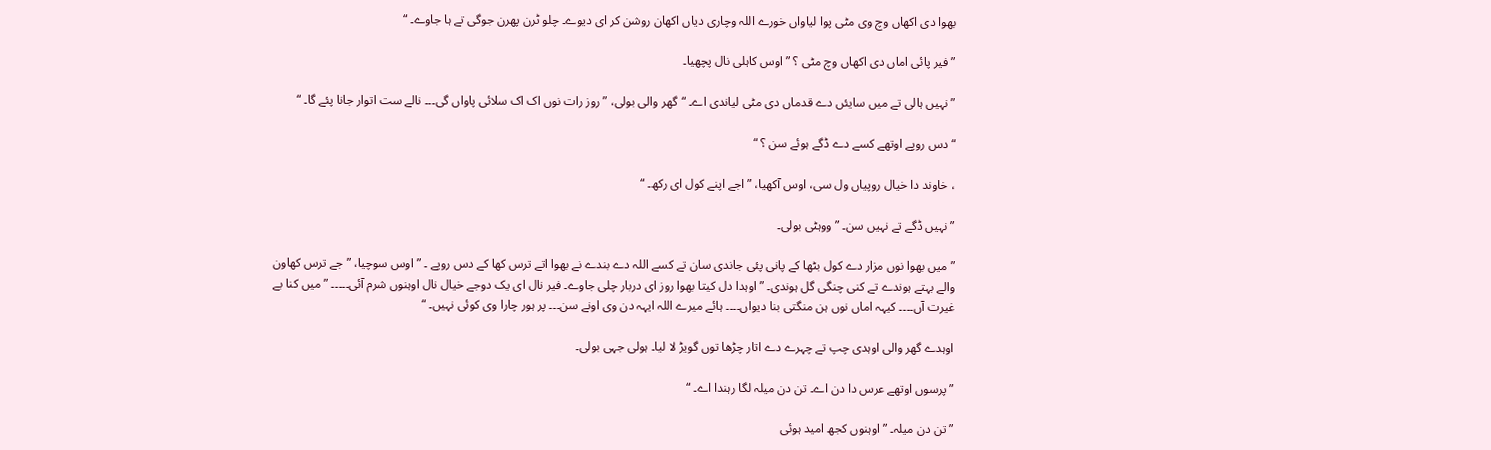بھوا دی اکھاں وچ وی مٹی پوا لیاواں خورے اللہ وچاری دیاں اکھان روشن کر ای دیوے۔ چلو ٹرن پھرن جوگی تے ہا جاوے۔ “

” فیر پائی اماں دی اکھاں وچ مٹی ؟ ” اوس کاہلی نال پچھیا۔

” نہیں ہالی تے میں سایئں دے قدماں دی مٹی لیاندی اے۔ “گھر والی بولی، ” روز رات نوں اک اک سلائی پاواں گی۔۔۔ نالے ست اتوار جانا پئے گا۔ “

“دس روپے اوتھے کسے دے ڈگے ہوئے سن ؟ “

، خاوند دا خیال روپیاں ول سی، اوس آکھیا، ” اجے اپنے کول ای رکھ۔ “

” نہیں ڈگے تے نہیں سن۔ ” ووہٹی بولی۔

” میں بھوا نوں مزار دے کول بٹھا کے پانی پئی جاندی سان تے کسے اللہ دے بندے نے بھوا اتے ترس کھا کے دس روپے ۔ ” اوس سوچیا، ” جے ترس کھاون والے بہتے ہوندے تے کنی چنگی گل ہوندی۔ ” اوہدا دل کیتا بھوا روز ای دربار چلی جاوے۔ فیر نال ای یک دوجے خیال نال اوہنوں شرم آئی۔۔۔۔۔ ” میں کنا بے غیرت آں۔۔۔۔ کیہہ اماں نوں ہن منگتی بنا دیواں۔۔۔۔ ہائے میرے اللہ ایہہ دن وی اونے سن۔۔۔ پر ہور چارا وی کوئی نہیں۔ “

اوہدے گھر والی اوہدی چپ تے چہرے دے اتار چڑھا توں گویڑ لا لیا۔ ہولی جہی بولی۔

” پرسوں اوتھے عرس دا دن اے۔ تن دن میلہ لگا رہندا اے۔ “

” تن دن میلہ۔ ” اوہنوں کجھ امید ہوئی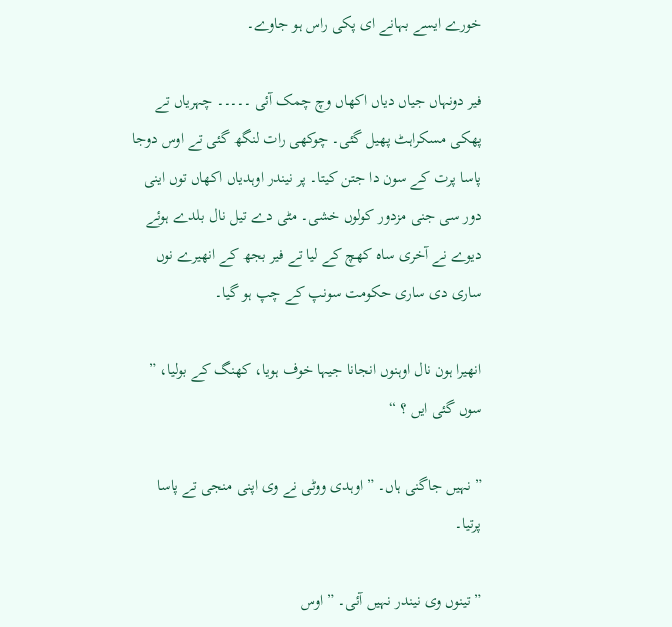خورے ایسے بہانے ای پکی راس ہو جاوے۔

فیر دونہاں جیاں دیاں اکھاں وچ چمک آئی ۔۔۔۔۔ چہریاں تے پھکی مسکراہٹ پھیل گئی۔ چوکھی رات لنگھ گئی تے اوس دوجا پاسا پرت کے سون دا جتن کیتا۔ پر نیندر اوہدیاں اکھاں توں اینی دور سی جنی مزدور کولوں خشی۔ مٹی دے تیل نال بلدے ہوئے دیوے نے آخری ساہ کھچ کے لیا تے فیر بجھ کے انھیرے نوں ساری دی ساری حکومت سونپ کے چپ ہو گیا۔

انھیرا ہون نال اوہنوں انجانا جیہا خوف ہویا، کھنگ کے بولیا، ” سوں گئی ایں ؟ “

” نہیں جاگنی ہاں۔ ” اوہدی ووٹی نے وی اپنی منجی تے پاسا پرتیا۔

” تینوں وی نیندر نہیں آئی۔ ” اوس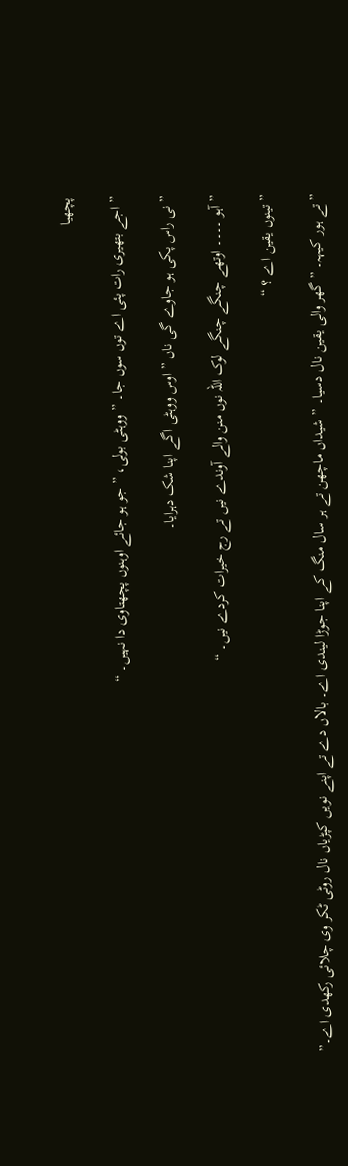پچھیا

” اجے بتھیری رات پئی اے توں سوں جا۔ ” ووہٹی بولی، ” جو ہو جائے اوہنوں پچھتاوی دا نہیں۔ “

” نی راس پکی ہو جاوے گی ناں ” اوس ووہٹی اگے اپنا شک دہرایا۔

” آہو ۔۔۔۔ اوتھے چنگے چنگے لوک اللہ نوں منن والے آوندے نیں تے رج خیرات کردے نیں۔ “

” تینوں یقین اے ؟ “

” تے ہور کیہہ۔ ” گھر والی یقین نال دسیا۔ ” شیداں ماچھن تے ہر سال منگ کے اپنا جوڑا لیندی اے۔ بالاں دے تے اپنے نویں کپڑیاں نال روٹی ٹکر وی چلائی رکھدی اے۔”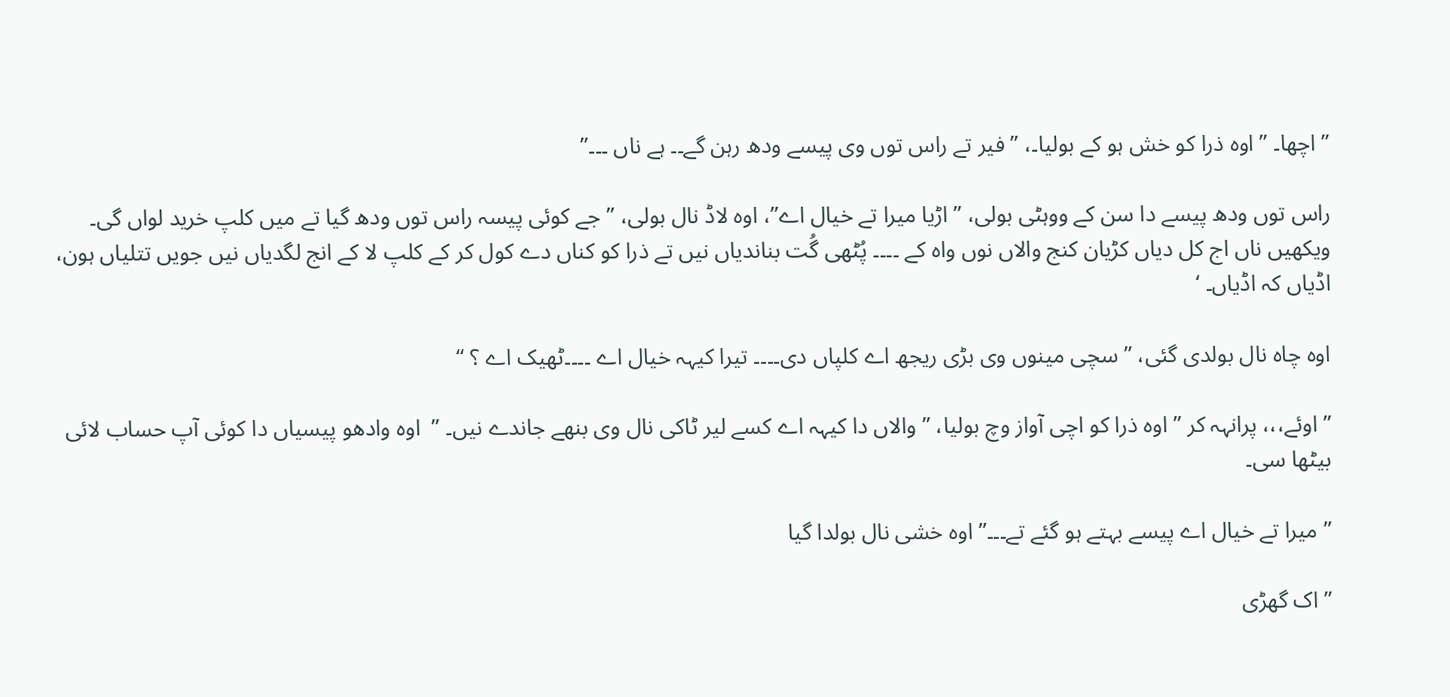” اچھا۔ ” اوہ ذرا کو خش ہو کے بولیا۔، ” فیر تے راس توں وی پیسے ودھ رہن گے۔۔ ہے ناں ۔۔۔”

راس توں ودھ پیسے دا سن کے ووہٹی بولی، ” اڑیا میرا تے خیال اے”، اوہ لاڈ نال بولی، ” جے کوئی پیسہ راس توں ودھ گیا تے میں کلپ خرید لواں گی۔ ویکھیں ناں اج کل دیاں کڑیان کنج والاں نوں واہ کے ۔۔۔۔ پُٹھی گُت بناندیاں نیں تے ذرا کو کناں دے کول کر کے کلپ لا کے انج لگدیاں نیں جویں تتلیاں ہون، اڈیاں کہ اڈیاں۔ ‘

اوہ چاہ نال بولدی گئی، ” سچی مینوں وی بڑی ریجھ اے کلپاں دی۔۔۔۔ تیرا کیہہ خیال اے ۔۔۔۔ٹھیک اے ؟ “

” اوئے،،، پرانہہ کر ” اوہ ذرا کو اچی آواز وچ بولیا، ” والاں دا کیہہ اے کسے لیر ٹاکی نال وی بنھے جاندے نیں۔ ”  اوہ وادھو پیسیاں دا کوئی آپ حساب لائی بیٹھا سی۔

” میرا تے خیال اے پیسے بہتے ہو گئے تے۔۔۔” اوہ خشی نال بولدا گیا

” اک گھڑی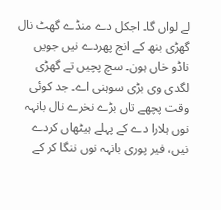لے لواں گا۔ اجکل دے منڈے گھٹ نال گھڑی بنھ کے انج پھردے نیں جویں ناڈو خاں ہون۔ سچ پچیں تے گھڑی لگدی وی بڑی سوہنی اے۔ جد کوئی وقت پچھے تاں بڑے نخرے نال بانہہ نوں ہلارا دے کے پہلے ہیٹھاں کردے نیں، فیر پوری بانہہ نوں ننگا کر کے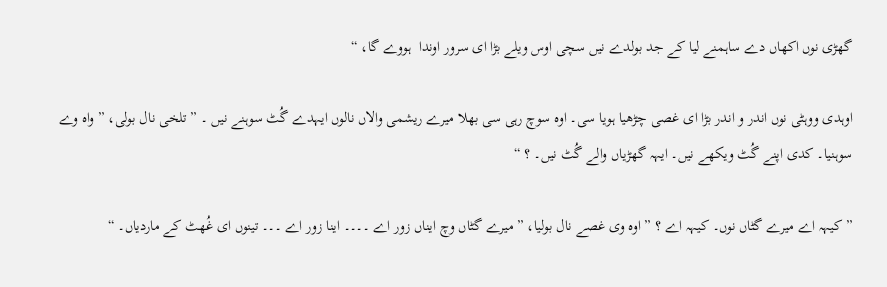گھڑی نوں اکھاں دے ساہمنے لیا کے جد بولدے نیں سچی اوس ویلے بڑا ای سرور اوندا  ہووے گا، “

اوہدی ووہٹی نوں اندر و اندر بڑا ای غصی چڑھیا ہویا سی۔ اوہ سوچ رہی سی بھلا میرے ریشمی والاں نالوں ایہدے گُٹ سوہنے نیں ۔ ” تلخی نال بولی، ” واہ وے سوہنیا۔ کدی اپنے گُٹ ویکھے نیں۔ ایہہ گھڑیاں والے گُٹ نیں۔ ؟ “

” کیہہ اے میرے گٹاں نوں۔ کیہہ اے ؟ ” اوہ وی غصے نال بولیا، ” میرے گٹاں وچ ایناں زور اے ۔۔۔۔ اینا زور اے ۔۔۔ تینوں ای غُھٹ کے ماردیاں۔ “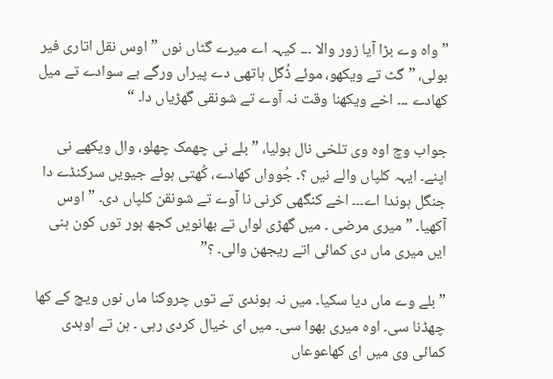” واہ وے بڑا آیا زور والا ۔۔۔ کیہہ اے میرے گٹاں نوں ” اوس نقل اتاری فیر بولی، ” گٹ تے ویکھو، موئے ڈُگل ہاتھی دے پیراں ورگے بے سوادے تے میل کھادے ۔۔۔ اخے ویکھنا وقت نہ آوے تے شونقی گھڑیاں دا۔ “

جواب وچ اوہ وی تلخی نال بولیا، ” بلے نی چھمک چھلو، وال ویکھے نی اپنے۔ ایہہ کلپاں والے نیں ؟۔ جُوواں کھادے، کُھتی ہوئے جیویں سرکنڈے دا جنگل ہوندا اے۔۔۔ اخے کنگھی کرنی نا آوے تے شونقن کلپاں دی۔ ” اوس آکھیا۔ ” میری مرضی ۔ میں گھڑی لواں تے بھانویں کجھ ہور توں کون ہنی ایں میری ماں دی کمائی اتے ریجھن والی۔ ؟”

” بلے وے ماں دیا سکیا۔ میں نہ ہوندی تے توں چروکنا ماں نوں ویچ کے کھا چھڈنا سی۔ اوہ میری بھوا سی۔ میں ای خیال کردی رہی ۔ ہن تے اوہدی کمائی وی میں ای کھاعوعاں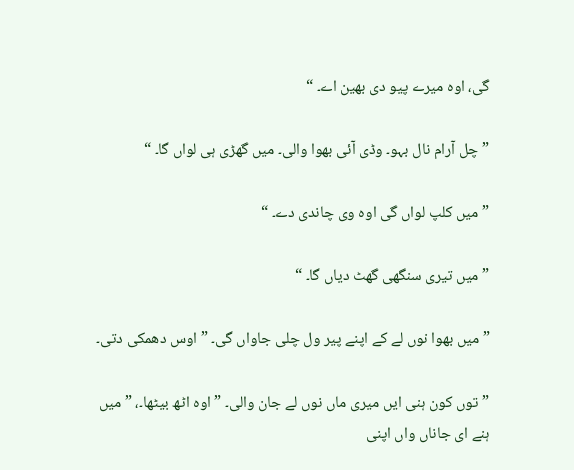گی، اوہ میرے پیو دی بھین اے۔ “

” چل آرام نال بہو۔ وڈی آئی بھوا والی۔ میں گھڑی ہی لواں گا۔ “

” میں کلپ لواں گی اوہ وی چاندی دے۔ “

” میں تیری سنگھی گھٹ دیاں گا۔ “

” میں بھوا نوں لے کے اپنے پیر ول چلی جاواں گی۔ ” اوس دھمکی دتی۔

” توں کون ہنی ایں میری ماں نوں لے جان والی۔ ” اوہ اٹھ بیٹھا۔، ” میں ہنے ای جاناں واں اپنی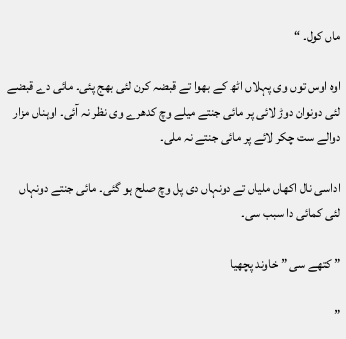ماں کول۔ “

اوہ اوس توں وی پہلاں اٹھ کے بھوا تے قبضہ کرن لئی بھج پئی۔ مائی دے قبضے لئی دونوان دوڑ لائی پر مائی جنتے میلے وچ کدھرے وی نظر نہ آئی۔ اوہناں مزار دوالے ست چکر لائے پر مائی جنتے نہ ملی۔

اداسی نال اکھاں ملیاں تے دونہاں دی پل وچ صلح ہو گئی۔ مائی جنتے دونہاں لئی کمائی دا سبب سی۔

” کتھے سی ” خاوند پچھیا

”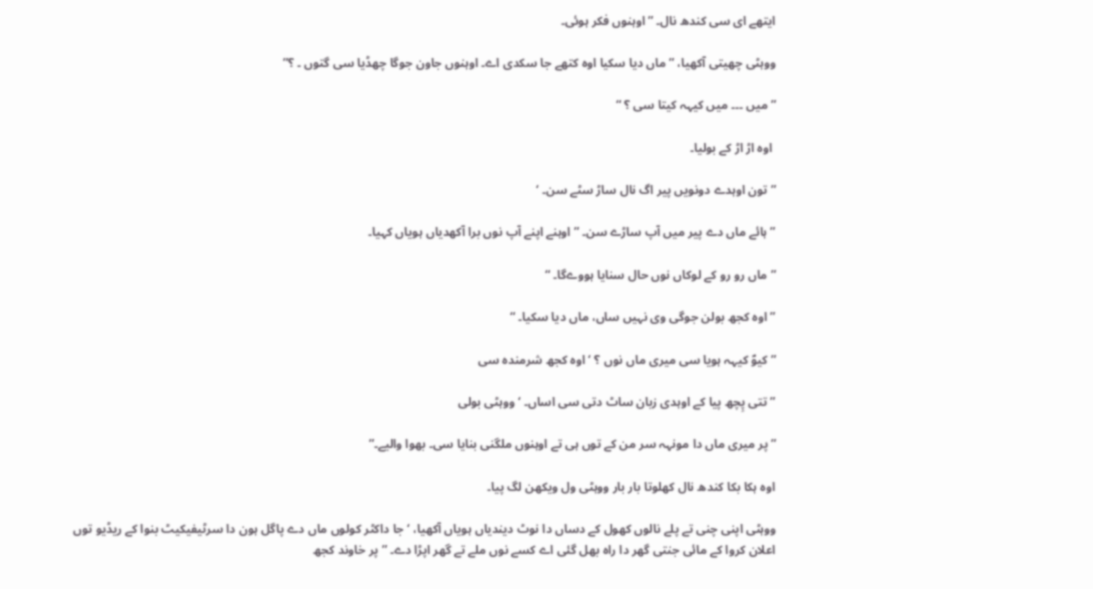ایتھے ای سی کندھ نال۔ ” اوہنوں فکر ہوئی۔

ووہٹی چھیتی آکھیا، ” ماں دیا سکیا اوہ کتھے جا سکدی اے۔ اوہنوں جاون جوگا چھڈیا سی گتوں ۔ ؟”

” میں ۔۔۔ میں کیہہ کیتا سی ؟ “

 اوہ اڑ اڑ کے بولیا۔

” تون اوہدے دونویں پیر اگ نال ساڑ سٹے سن۔ ‘

” ہائے ماں دے پیر میں آپ ساڑے سن۔ ” اوہنے اپنے آپ نوں برا آکھدیاں ہویاں کہیا۔

” ماں رو رو کے لوکاں نوں حال سنایا ہووےگا۔ “

” اوہ کجھ بولن جوگی وی نہیں ساں، ماں دیا سکیا۔ “

” کیوؐ کیہہ ہویا سی میری ماں نوں ؟ ‘ اوہ کجھ شرمندہ سی

” تتی پِچھ پیا کے اوہدی زبان ساٹ دتی سی اساں۔ ‘ ووہٹی بولی

” پر میری ماں دا مونہہ سر من کے توں ہی تے اوہنوں ملگنی بنایا سی۔ بھوا والیے۔”

اوہ ہکا بکا کندھ نال کھلوتا بار بار ووہٹی ول ویکھن لگ پیا۔

ووہٹی اپنی چنی تے پلے نالوں کھول کے دساں دا نوٹ دیندیاں ہویاں آکھیا، ‘ جا داکٹر کولوں ماں دے پاگل ہون دا سرٹیفیکیٹ بنوا کے ریڈیو توں اعلان کروا کے مائی جنتی گھر دا راہ بھل گئی اے کسے نوں ملے تے گھر اپڑا دے۔ ” پر خاوند کجھ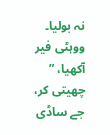نہ بولیا۔ ووہٹی فیر آکھیا، ” چھیتی کر، جے ساڈی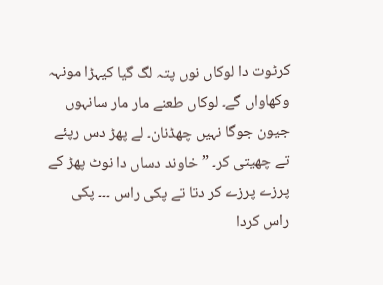کرٹوت دا لوکاں نوں پتہ لگ گیا کیہڑا مونہہ وکھاواں گے۔ لوکاں طعنے مار مار سانہوں جیون جوگا نہیں چھڈنان۔ لے پھڑ دس رپئے تے چھیتی کر۔ ” خاوند دساں دا نوٹ پھڑ کے پرزے پرزے کر دتا تے پکی راس ۔۔۔ پکی راس کردا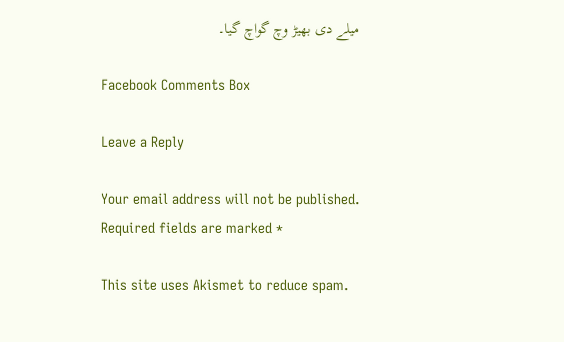میلے دی بھیڑ وچ گواچ گیا۔

Facebook Comments Box

Leave a Reply

Your email address will not be published. Required fields are marked *

This site uses Akismet to reduce spam.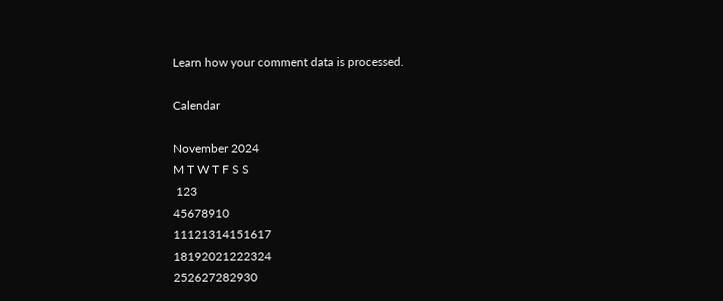Learn how your comment data is processed.

Calendar

November 2024
M T W T F S S
 123
45678910
11121314151617
18192021222324
252627282930